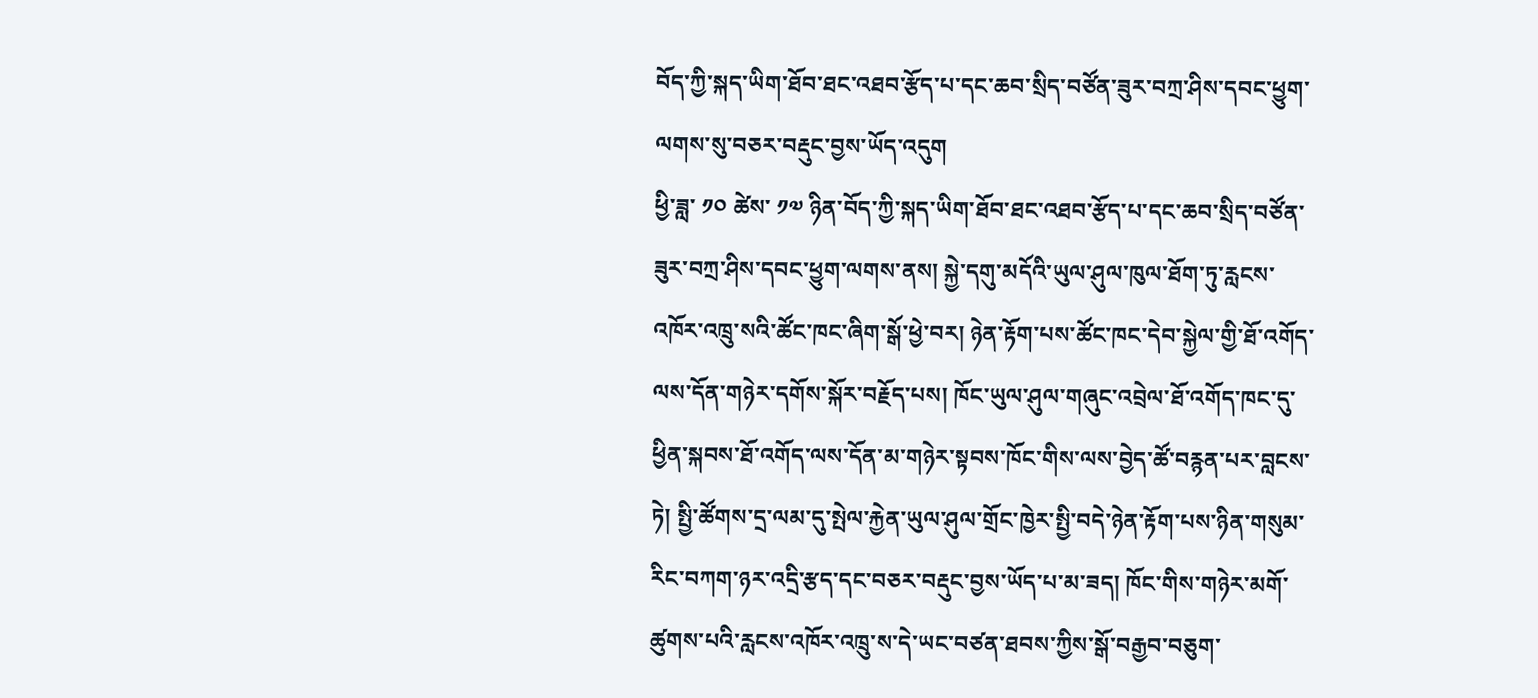བོད་ཀྱི་སྐད་ཡིག་ཐོབ་ཐང་འཐབ་རྩོད་པ་དང་ཆབ་སྲིད་བཙོན་ཟུར་བཀྲ་ཤིས་དབང་ཕྱུག་ལགས་སུ་བཅར་བརྡུང་བྱས་ཡོད་འདུག
ཕྱི་ཟླ་ ༡༠ ཚེས་ ༡༧ ཉིན་བོད་ཀྱི་སྐད་ཡིག་ཐོབ་ཐང་འཐབ་རྩོད་པ་དང་ཆབ་སྲིད་བཙོན་ཟུར་བཀྲ་ཤིས་དབང་ཕྱུག་ལགས་ནས། སྐྱེ་དགུ་མདོའི་ཡུལ་ཤུལ་ཁུལ་ཐོག་ཏུ་རླངས་འཁོར་འཁྲུ་སའི་ཚོང་ཁང་ཞིག་སྒོ་ཕྱེ་བར། ཉེན་རྟོག་པས་ཚོང་ཁང་དེབ་སྐྱེལ་གྱི་ཐོ་འགོད་ལས་དོན་གཉེར་དགོས་སྐོར་བརྗོད་པས། ཁོང་ཡུལ་ཤུལ་གཞུང་འབྲེལ་ཐོ་འགོད་ཁང་དུ་ཕྱིན་སྐབས་ཐོ་འགོད་ལས་དོན་མ་གཉེར་སྟབས་ཁོང་གིས་ལས་བྱེད་ཚོ་བརྙན་པར་བླངས་ཏེ། སྤྱི་ཚོགས་དྲ་ལམ་དུ་སྤེལ་རྐྱེན་ཡུལ་ཤུལ་གྲོང་ཁྱེར་སྤྱི་བདེ་ཉེན་རྟོག་པས་ཉིན་གསུམ་རིང་བཀག་ཉར་འདྲི་རྩད་དང་བཅར་བརྡུང་བྱས་ཡོད་པ་མ་ཟད། ཁོང་གིས་གཉེར་མགོ་ཚུགས་པའི་རླངས་འཁོར་འཁྲུ་ས་དེ་ཡང་བཙན་ཐབས་ཀྱིས་སྒོ་བརྒྱབ་བཅུག་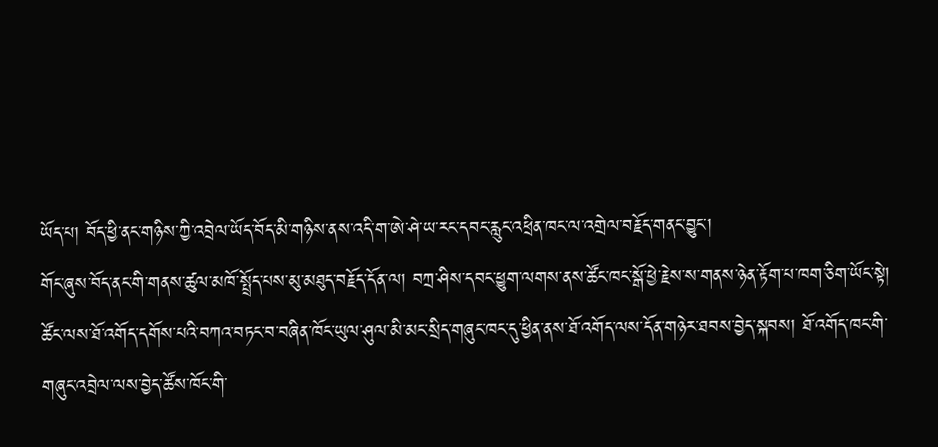ཡོད་པ། བོད་ཕྱི་ནང་གཉིས་ཀྱི་འབྲེལ་ཡོད་བོད་མི་གཉིས་ནས་འདི་ག་ཨེ་ཤེ་ཡ་རང་དབང་རླུང་འཕྲིན་ཁང་ལ་འགྲེལ་བརྗོད་གནང་བྱུང་།
གོང་ཞུས་བོད་ནང་གི་གནས་ཚུལ་མཁོ་སྤྲོད་པས་མུ་མཐུད་བརྗོད་དོན་ལ། བཀྲ་ཤིས་དབང་ཕྱུག་ལགས་ནས་ཚོང་ཁང་སྒོ་ཕྱེ་རྗེས་ས་གནས་ཉེན་རྟོག་པ་ཁག་ཅིག་ཡོང་སྟེ། ཚོང་ལས་ཐོ་འགོད་དགོས་པའི་བཀའ་བཏང་བ་བཞིན་ཁོང་ཡུལ་ཤུལ་མི་མང་སྲིད་གཞུང་ཁང་དུ་ཕྱིན་ནས་ཐོ་འགོད་ལས་དོན་གཉེར་ཐབས་བྱེད་སྐབས། ཐོ་འགོད་ཁང་གི་གཞུང་འབྲེལ་ལས་བྱེད་ཚོས་ཁོང་གི་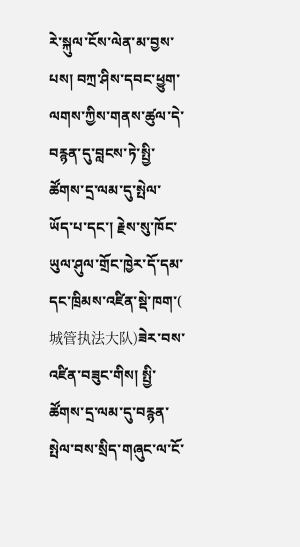རེ་སྐུལ་ངོས་ལེན་མ་བྱས་པས། བཀྲ་ཤིས་དབང་ཕྱུག་ལགས་ཀྱིས་གནས་ཚུལ་དེ་བརྙན་དུ་བླངས་ཏེ་སྤྱི་ཚོགས་དྲ་ལམ་དུ་སྤེལ་ཡོད་པ་དང་། རྗེས་སུ་ཁོང་ཡུལ་ཤུལ་གྲོང་ཁྱེར་དོ་དམ་དང་ཁྲིམས་འཛིན་སྡེ་ཁག་( 城管执法大队)ཟེར་བས་འཛིན་བཟུང་གིས། སྤྱི་ཚོགས་དྲ་ལམ་དུ་བརྙན་སྤེལ་བས་སྲིད་གཞུང་ལ་ངོ་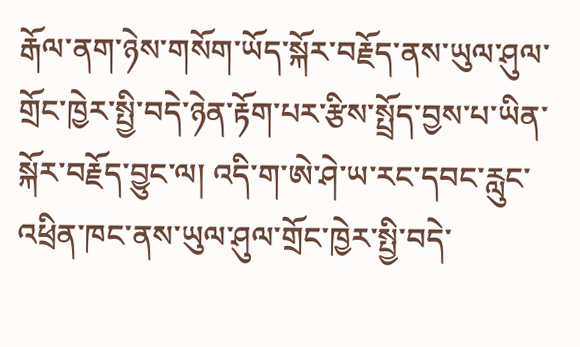རྒོལ་ནག་ཉེས་གསོག་ཡོད་སྐོར་བརྗོད་ནས་ཡུལ་ཤུལ་གྲོང་ཁྱེར་སྤྱི་བདེ་ཉེན་རྟོག་པར་རྩིས་སྤྲོད་བྱས་པ་ཡིན་སྐོར་བརྗོད་བྱུང་ལ། འདི་ག་ཨེ་ཤེ་ཡ་རང་དབང་རླུང་འཕྲིན་ཁང་ནས་ཡུལ་ཤུལ་གྲོང་ཁྱེར་སྤྱི་བདེ་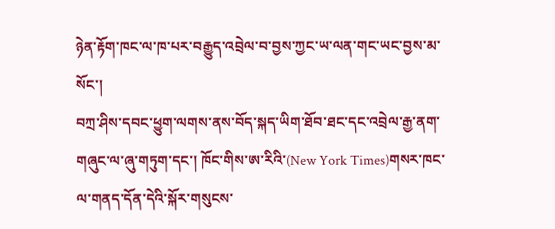ཉེན་རྟོག་ཁང་ལ་ཁ་པར་བརྒྱུད་འབྲེལ་བ་བྱས་ཀྱང་ཡ་ལན་གང་ཡང་བྱས་མ་སོང་།
བཀྲ་ཤིས་དབང་ཕྱུག་ལགས་ནས་བོད་སྐད་ཡིག་ཐོབ་ཐང་དང་འབྲེལ་རྒྱ་ནག་གཞུང་ལ་ཞུ་གཏུག་དང་། ཁོང་གིས་ཨ་རིའི་(New York Times)གསར་ཁང་ལ་གནད་དོན་དེའི་སྐོར་གསུངས་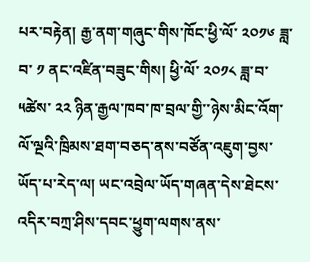པར་བརྟེན། རྒྱ་ནག་གཞུང་གིས་ཁོང་ཕྱི་ལོ་ ༢༠༡༦ ཟླ་བ་ ༡ ནང་འཛིན་བཟུང་གིས། ཕྱི་ལོ་ ༢༠༡༨ ཟླ་བ་ ༥ཚེས་ ༢༢ ཉིན་རྒྱལ་ཁབ་ཁ་བྲལ་གྱི་་ཉེས་མིང་འོག་ལོ་ལྔའི་ཁྲིམས་ཐག་བཅད་ནས་བཙོན་འཇུག་བྱས་ཡོད་པ་རེད་ལ། ཡང་འབྲེལ་ཡོད་གཞན་དེས་ཐེངས་འདིར་བཀྲ་ཤིས་དབང་ཕྱུག་ལགས་ནས་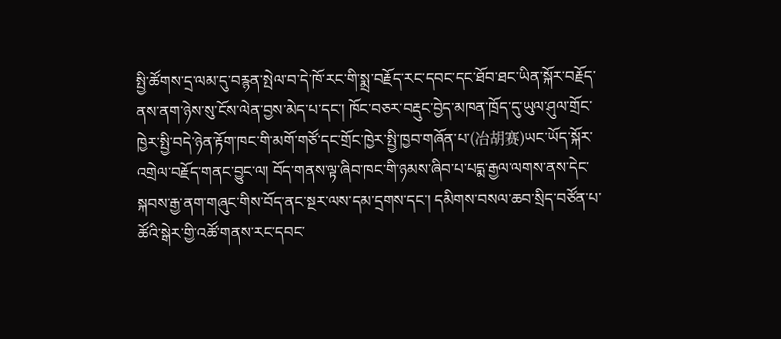སྤྱི་ཚོགས་དྲ་ལམ་དུ་བརྙན་སྤེལ་བ་དེ་ཁོ་རང་གི་སྨྲ་བརྗོད་རང་དབང་དང་ཐོབ་ཐང་ཡིན་སྐོར་བརྗོད་ནས་ནག་ཉེས་སུ་ངོས་ལེན་བྱས་མེད་པ་དང་། ཁོང་བཅར་བརྡུང་བྱེད་མཁན་ཁྲོད་དུ་ཡུལ་ཤུལ་གྲོང་ཁྱེར་སྤྱི་བདེ་ཉེན་རྟོག་ཁང་གི་མགོ་གཙོ་དང་གྲོང་ཁྱེར་སྤྱི་ཁྱབ་གཞོན་པ་(冶胡赛)ཡང་ཡོད་སྐོར་འགྲེལ་བརྗོད་གནང་བྱུང་ལ། བོད་གནས་ལྟ་ཞིབ་ཁང་གི་ཉམས་ཞིབ་པ་པདྨ་རྒྱལ་ལགས་ནས་དེང་སྐབས་རྒྱ་ནག་གཞུང་གིས་བོད་ནང་སྔར་ལས་དམ་དྲགས་དང་། དམིགས་བསལ་ཆབ་སྲིད་བཙོན་པ་ཚོའི་སྒེར་གྱི་འཚོ་གནས་རང་དབང་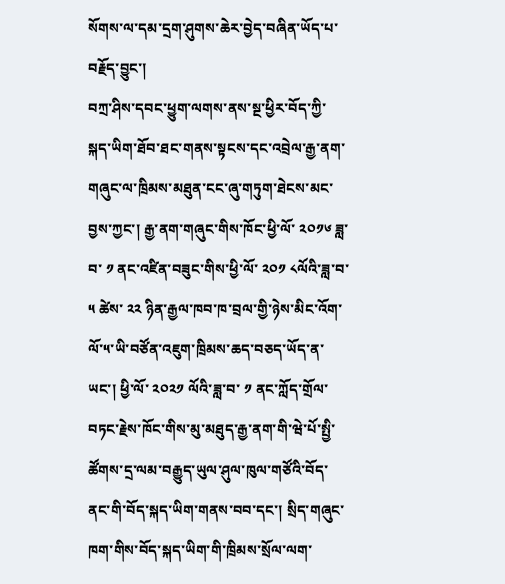སོགས་ལ་དམ་དྲག་ཤུགས་ཆེར་བྱེད་བཞིན་ཡོད་པ་བརྗོད་བྱུང་།
བཀྲ་ཤིས་དབང་ཕྱུག་ལགས་ནས་སྔ་ཕྱིར་བོད་ཀྱི་སྐད་ཡིག་ཐོབ་ཐང་གནས་སྟངས་དང་འབྲེལ་རྒྱ་ནག་གཞུང་ལ་ཁྲིམས་མཐུན་ངང་ཞུ་གཏུག་ཐེངས་མང་བྱས་ཀྱང་། རྒྱ་ནག་གཞུང་གིས་ཁོང་ཕྱི་ལོ་ ༢༠༡༦ ཟླ་བ་ ༡ ནང་འཛིན་བཟུང་གིས་ཕྱི་ལོ་ ༢༠༡ ༨ལོའི་ཟླ་བ་ ༥ ཚེས་ ༢༢ ཉིན་རྒྱལ་ཁབ་ཁ་བྲལ་གྱི་ཉེས་མིང་འོག་ལོ་༥་ཡི་བཙོན་འཇུག་ཁྲིམས་ཆད་བཅད་ཡོད་ན་ཡང་། ཕྱི་ལོ་ ༢༠༢༡ ལོའི་ཟླ་བ་ ༡ ནང་ཀློད་གྲོལ་བཏང་རྗེས་ཁོང་གིས་མུ་མཐུད་རྒྱ་ནག་གི་ཝེ་པོ་སྤྱི་ཚོགས་དྲ་ལམ་བརྒྱུད་ཡུལ་ཤུལ་ཁུལ་གཙོའི་བོད་ནང་གི་བོད་སྐད་ཡིག་གནས་བབ་དང་། སྲིད་གཞུང་ཁག་གིས་བོད་སྐད་ཡིག་གི་ཁྲིམས་སྲོལ་ལག་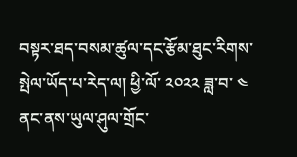བསྟར་ཐད་བསམ་ཚུལ་དང་རྩོམ་ཐུང་རིགས་སྤེལ་ཡོད་པ་རེད་ལ། ཕྱི་ལོ་ ༢༠༢༢ ཟླ་བ་ ༤ ནང་ནས་ཡུལ་ཤུལ་གྲོང་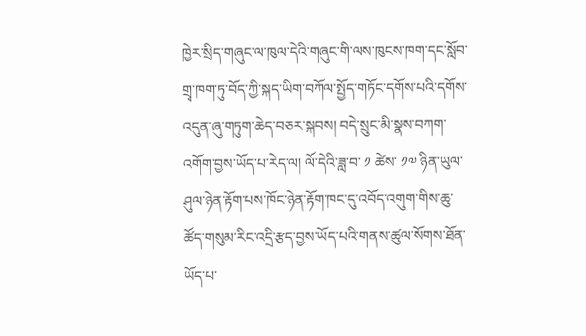ཁྱེར་སྲིད་གཞུང་ལ་ཁུལ་དེའི་གཞུང་གི་ལས་ཁུངས་ཁག་དང་སློབ་གྲྭ་ཁག་ཏུ་བོད་ཀྱི་སྐད་ཡིག་བཀོལ་སྤྱོད་གཏོང་དགོས་པའི་དགོས་འདུན་ཞུ་གཏུག་ཆེད་བཅར་སྐབས། བདེ་སྲུང་མི་སྣས་བཀག་འགོག་བྱས་ཡོད་པ་རེད་ལ། ལོ་དེའི་ཟླ་བ་ ༡ ཚེས་ ༡༧ ཉིན་ཡུལ་ཤུལ་ཉེན་རྟོག་པས་ཁོང་ཉེན་རྟོག་ཁང་དུ་འབོད་འགུག་གིས་ཆུ་ཚོད་གསུམ་རིང་འདྲི་རྩད་བྱས་ཡོད་པའི་གནས་ཚུལ་སོགས་ཐོན་ཡོད་པ་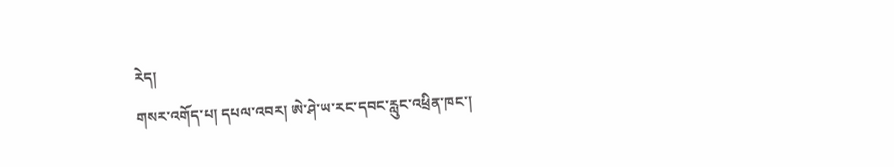རེད།
གསར་འགོད་པ། དཔལ་འབར། ཨེ་ཤེ་ཡ་རང་དབང་རླུང་འཕྲིན་ཁང་།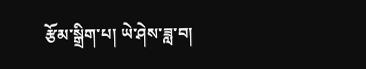རྩོམ་སྒྲིག་པ། ཡེ་ཤེས་ཟླ་བ།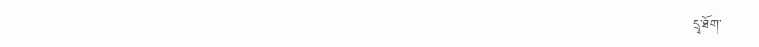དྲྭ་ཐོག་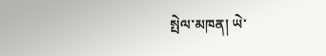སྤེལ་མཁན། ཡེ་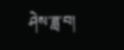ཤེས་ཟླ་བ།